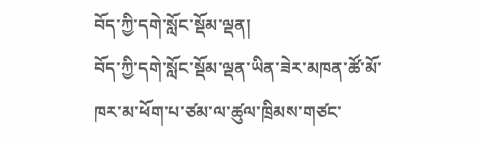བོད་ཀྱི་དགེ་སློང་སྡོམ་ལྡན།
བོད་ཀྱི་དགེ་སློང་སྡོམ་ལྡན་ཡིན་ཟེར་མཁན་ཚོ་མོ་ཁར་མ་ཕོག་པ་ཙམ་ལ་ཚུལ་ཁྲིམས་གཙང་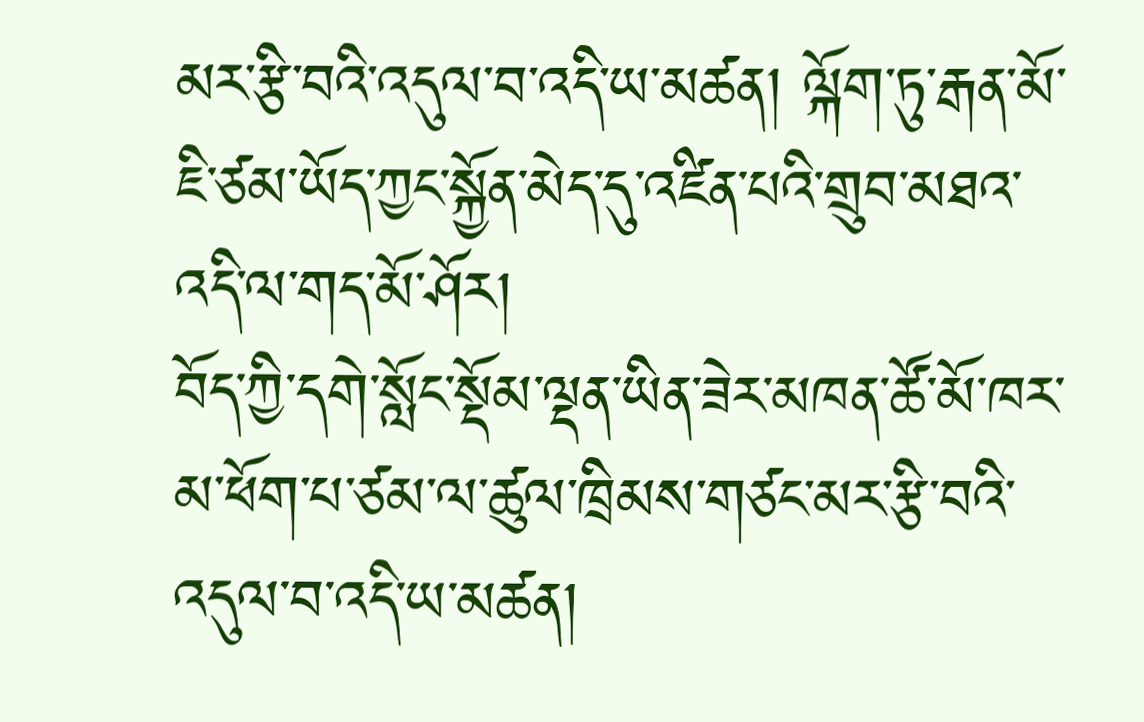མར་རྩི་བའི་འདུལ་བ་འདི་ཡ་མཚན། ལྐོག་ཏུ་རྒན་མོ་ཇི་ཙམ་ཡོད་ཀྱང་སྐྱོན་མེད་དུ་འཛིན་པའི་གྲུབ་མཐའ་འདི་ལ་གད་མོ་ཤོར།
བོད་ཀྱི་དགེ་སློང་སྡོམ་ལྡན་ཡིན་ཟེར་མཁན་ཚོ་མོ་ཁར་མ་ཕོག་པ་ཙམ་ལ་ཚུལ་ཁྲིམས་གཙང་མར་རྩི་བའི་འདུལ་བ་འདི་ཡ་མཚན།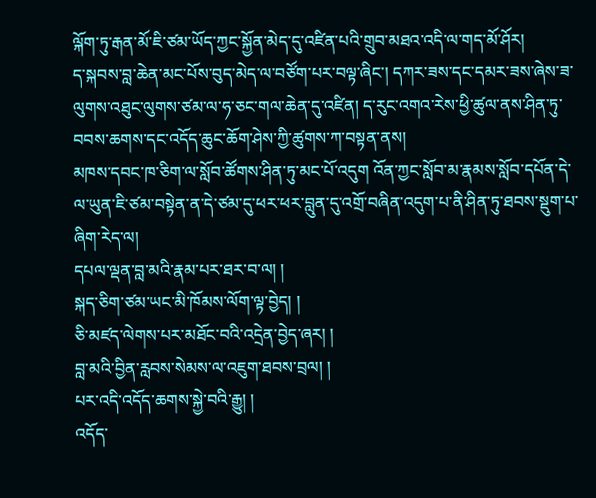ལྐོག་ཏུ་རྒན་མོ་ཇི་ཙམ་ཡོད་ཀྱང་སྐྱོན་མེད་དུ་འཛིན་པའི་གྲུབ་མཐའ་འདི་ལ་གད་མོ་ཤོར།
ད་སྐབས་བླ་ཆེན་མང་པོས་བུད་མེད་ལ་བཙོག་པར་བལྟ་ཞིང་། དཀར་ཟས་དང་དམར་ཟས་ཞེས་ཟ་ལུགས་འཐུང་ལུགས་ཙམ་ལ་ཧ་ཅང་གལ་ཆེན་དུ་འཛིན། ད་རུང་འགའ་རེས་ཕྱི་ཚུལ་ནས་ཤིན་ཏུ་བབས་ཆགས་དང་འདོད་ཆུང་ཆོག་ཤེས་ཀྱི་ཚུགས་ཀ་བསྟན་ནས།
མཁས་དབང་ཁ་ཅིག་ལ་སློབ་ཚོགས་ཤིན་ཏུ་མང་པོ་འདུག འོན་ཀྱང་སློབ་མ་རྣམས་སློབ་དཔོན་དེ་ལ་ཡུན་ཇི་ཙམ་བསྟེན་ན་དེ་ཙམ་དུ་ཕར་ཕར་བླུན་དུ་འགྲོ་བཞིན་འདུག་པ་ནི་ཤིན་ཏུ་ཐབས་སྡུག་པ་ཞིག་རེད་ལ།
དཔལ་ལྡན་བླ་མའི་རྣམ་པར་ཐར་བ་ལ། །
སྐད་ཅིག་ཙམ་ཡང་མི་ཁོམས་ལོག་ལྟ་བྱེད། །
ཅི་མཛད་ལེགས་པར་མཐོང་བའི་འདྲེན་བྱེད་ཞར། །
བླ་མའི་བྱིན་རླབས་སེམས་ལ་འཇུག་ཐབས་བྲལ། །
པར་འདི་འདོད་ཆགས་སྐྱེ་བའི་རྒྱུ། །
འདོད་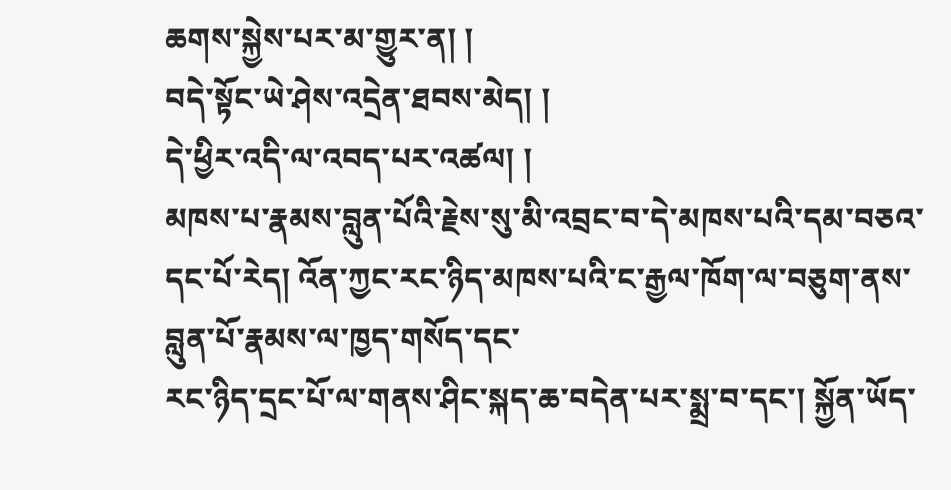ཆགས་སྐྱེས་པར་མ་གྱུར་ན། །
བདེ་སྟོང་ཡེ་ཤེས་འདྲེན་ཐབས་མེད། །
དེ་ཕྱིར་འདི་ལ་འབད་པར་འཚལ། །
མཁས་པ་རྣམས་བླུན་པོའི་རྗེས་སུ་མི་འབྲང་བ་དེ་མཁས་པའི་དམ་བཅའ་དང་པོ་རེད། འོན་ཀྱང་རང་ཉིད་མཁས་པའི་ང་རྒྱལ་ཁོག་ལ་བཅུག་ནས་བླུན་པོ་རྣམས་ལ་ཁྱད་གསོད་དང་
རང་ཉིད་དྲང་པོ་ལ་གནས་ཤིང་སྐད་ཆ་བདེན་པར་སྨྲ་བ་དང་། སྐྱོན་ཡོད་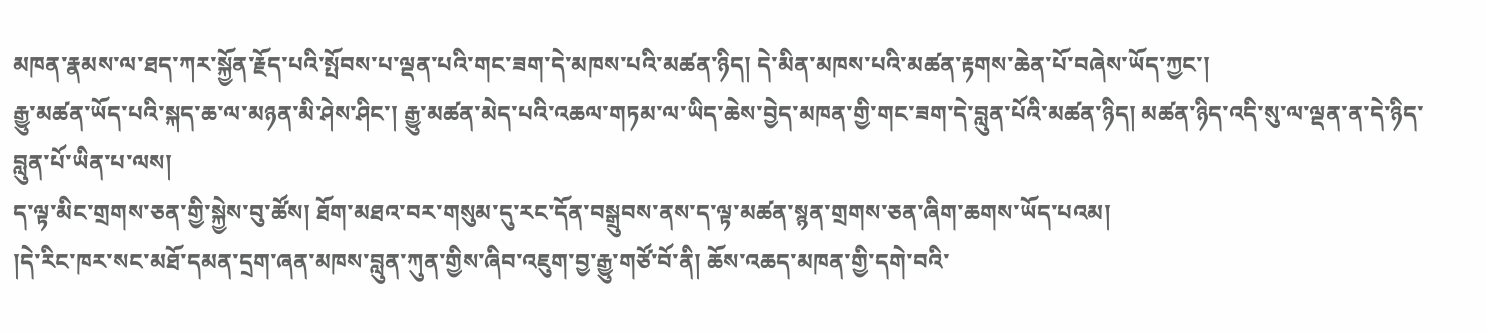མཁན་རྣམས་ལ་ཐད་ཀར་སྐྱོན་རྗོད་པའི་སྤོབས་པ་ལྡན་པའི་གང་ཟག་དེ་མཁས་པའི་མཚན་ཉིད། དེ་མིན་མཁས་པའི་མཚན་རྟགས་ཆེན་པོ་བཞེས་ཡོད་ཀྱང་།
རྒྱུ་མཚན་ཡོད་པའི་སྐད་ཆ་ལ་མཉན་མི་ཤེས་ཤིང་། རྒྱུ་མཚན་མེད་པའི་འཆལ་གཏམ་ལ་ཡིད་ཆེས་བྱེད་མཁན་གྱི་གང་ཟག་དེ་བླུན་པོའི་མཚན་ཉིད། མཚན་ཉིད་འདི་སུ་ལ་ལྡན་ན་དེ་ཉིད་བླུན་པོ་ཡིན་པ་ལས།
ད་ལྟ་མིང་གྲགས་ཅན་གྱི་སྐྱེས་བུ་ཚོས། ཐོག་མཐའ་བར་གསུམ་དུ་རང་དོན་བསྒྲུབས་ནས་ད་ལྟ་མཚན་སྙན་གྲགས་ཅན་ཞིག་ཆགས་ཡོད་པའམ།
།དེ་རིང་ཁར་སང་མཐོ་དམན་དྲག་ཞན་མཁས་བླུན་ཀུན་གྱིས་ཞིབ་འཇུག་བྱ་རྒྱུ་གཙོ་བོ་ནི། ཆོས་འཆད་མཁན་གྱི་དགེ་བའི་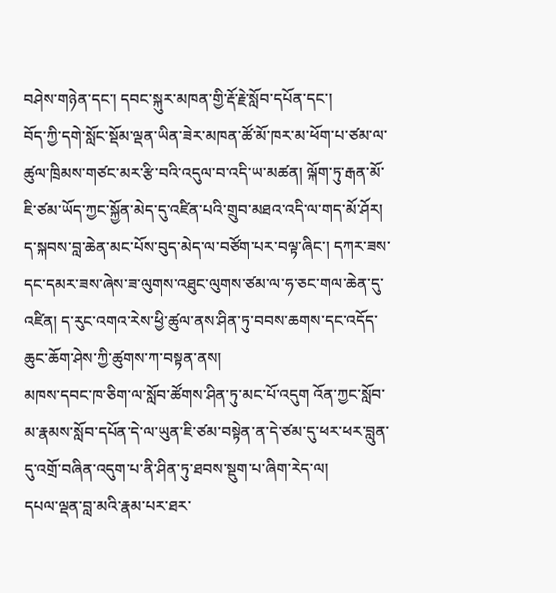བཤེས་གཉེན་དང་། དབང་སྐུར་མཁན་གྱི་རྡོ་རྗེ་སློབ་དཔོན་དང་།
བོད་ཀྱི་དགེ་སློང་སྡོམ་ལྡན་ཡིན་ཟེར་མཁན་ཚོ་མོ་ཁར་མ་ཕོག་པ་ཙམ་ལ་ཚུལ་ཁྲིམས་གཙང་མར་རྩི་བའི་འདུལ་བ་འདི་ཡ་མཚན། ལྐོག་ཏུ་རྒན་མོ་ཇི་ཙམ་ཡོད་ཀྱང་སྐྱོན་མེད་དུ་འཛིན་པའི་གྲུབ་མཐའ་འདི་ལ་གད་མོ་ཤོར།
ད་སྐབས་བླ་ཆེན་མང་པོས་བུད་མེད་ལ་བཙོག་པར་བལྟ་ཞིང་། དཀར་ཟས་དང་དམར་ཟས་ཞེས་ཟ་ལུགས་འཐུང་ལུགས་ཙམ་ལ་ཧ་ཅང་གལ་ཆེན་དུ་འཛིན། ད་རུང་འགའ་རེས་ཕྱི་ཚུལ་ནས་ཤིན་ཏུ་བབས་ཆགས་དང་འདོད་ཆུང་ཆོག་ཤེས་ཀྱི་ཚུགས་ཀ་བསྟན་ནས།
མཁས་དབང་ཁ་ཅིག་ལ་སློབ་ཚོགས་ཤིན་ཏུ་མང་པོ་འདུག འོན་ཀྱང་སློབ་མ་རྣམས་སློབ་དཔོན་དེ་ལ་ཡུན་ཇི་ཙམ་བསྟེན་ན་དེ་ཙམ་དུ་ཕར་ཕར་བླུན་དུ་འགྲོ་བཞིན་འདུག་པ་ནི་ཤིན་ཏུ་ཐབས་སྡུག་པ་ཞིག་རེད་ལ།
དཔལ་ལྡན་བླ་མའི་རྣམ་པར་ཐར་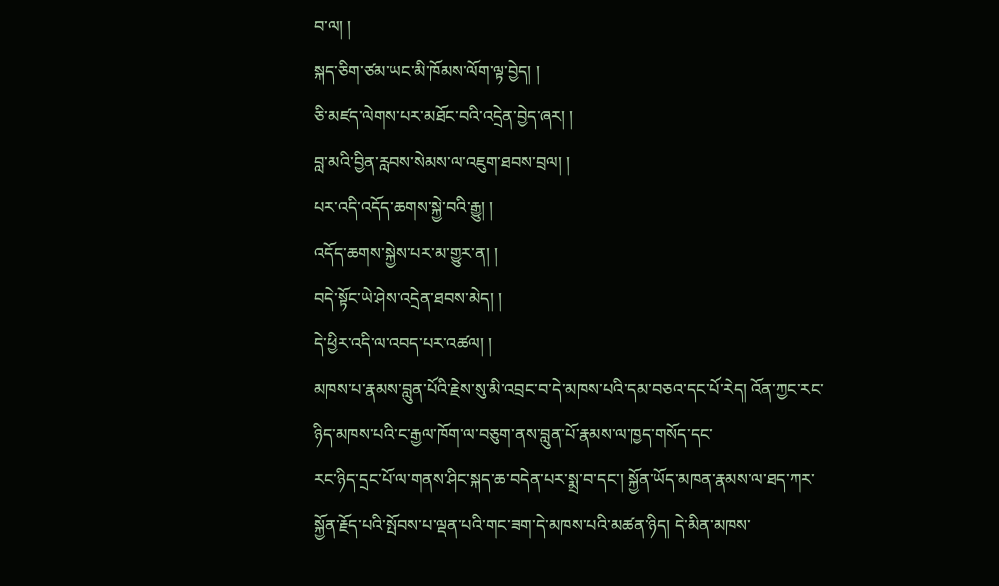བ་ལ། །
སྐད་ཅིག་ཙམ་ཡང་མི་ཁོམས་ལོག་ལྟ་བྱེད། །
ཅི་མཛད་ལེགས་པར་མཐོང་བའི་འདྲེན་བྱེད་ཞར། །
བླ་མའི་བྱིན་རླབས་སེམས་ལ་འཇུག་ཐབས་བྲལ། །
པར་འདི་འདོད་ཆགས་སྐྱེ་བའི་རྒྱུ། །
འདོད་ཆགས་སྐྱེས་པར་མ་གྱུར་ན། །
བདེ་སྟོང་ཡེ་ཤེས་འདྲེན་ཐབས་མེད། །
དེ་ཕྱིར་འདི་ལ་འབད་པར་འཚལ། །
མཁས་པ་རྣམས་བླུན་པོའི་རྗེས་སུ་མི་འབྲང་བ་དེ་མཁས་པའི་དམ་བཅའ་དང་པོ་རེད། འོན་ཀྱང་རང་ཉིད་མཁས་པའི་ང་རྒྱལ་ཁོག་ལ་བཅུག་ནས་བླུན་པོ་རྣམས་ལ་ཁྱད་གསོད་དང་
རང་ཉིད་དྲང་པོ་ལ་གནས་ཤིང་སྐད་ཆ་བདེན་པར་སྨྲ་བ་དང་། སྐྱོན་ཡོད་མཁན་རྣམས་ལ་ཐད་ཀར་སྐྱོན་རྗོད་པའི་སྤོབས་པ་ལྡན་པའི་གང་ཟག་དེ་མཁས་པའི་མཚན་ཉིད། དེ་མིན་མཁས་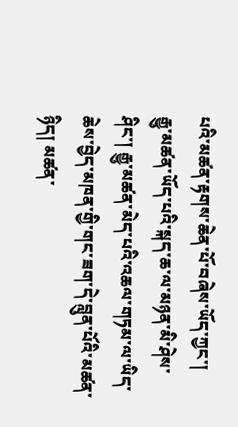པའི་མཚན་རྟགས་ཆེན་པོ་བཞེས་ཡོད་ཀྱང་།
རྒྱུ་མཚན་ཡོད་པའི་སྐད་ཆ་ལ་མཉན་མི་ཤེས་ཤིང་། རྒྱུ་མཚན་མེད་པའི་འཆལ་གཏམ་ལ་ཡིད་ཆེས་བྱེད་མཁན་གྱི་གང་ཟག་དེ་བླུན་པོའི་མཚན་ཉིད། མཚན་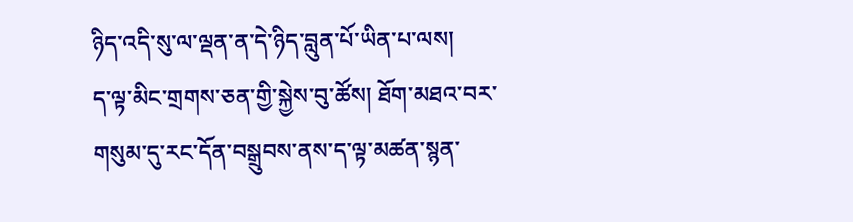ཉིད་འདི་སུ་ལ་ལྡན་ན་དེ་ཉིད་བླུན་པོ་ཡིན་པ་ལས།
ད་ལྟ་མིང་གྲགས་ཅན་གྱི་སྐྱེས་བུ་ཚོས། ཐོག་མཐའ་བར་གསུམ་དུ་རང་དོན་བསྒྲུབས་ནས་ད་ལྟ་མཚན་སྙན་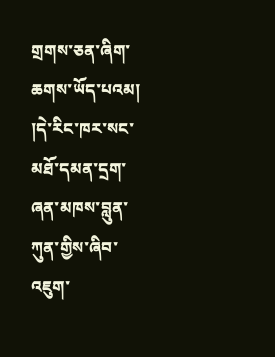གྲགས་ཅན་ཞིག་ཆགས་ཡོད་པའམ།
།དེ་རིང་ཁར་སང་མཐོ་དམན་དྲག་ཞན་མཁས་བླུན་ཀུན་གྱིས་ཞིབ་འཇུག་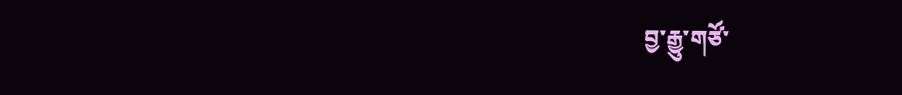བྱ་རྒྱུ་གཙོ་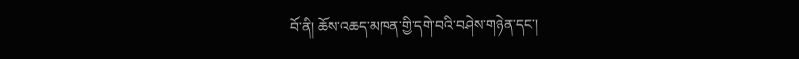བོ་ནི། ཆོས་འཆད་མཁན་གྱི་དགེ་བའི་བཤེས་གཉེན་དང་།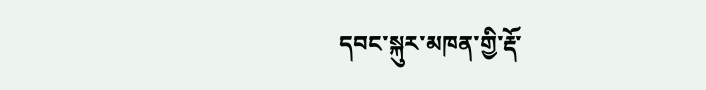དབང་སྐུར་མཁན་གྱི་རྡོ་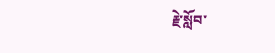རྗེ་སློབ་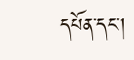དཔོན་དང་།